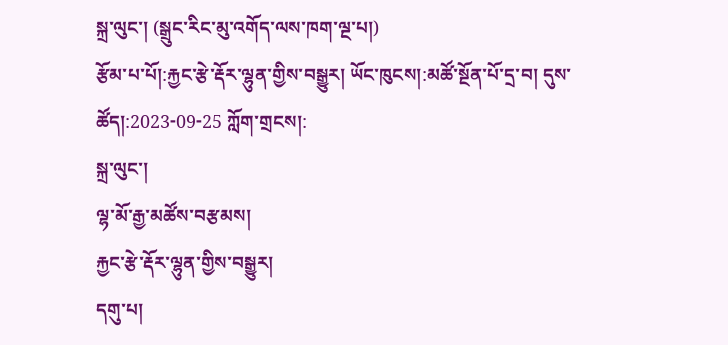སྐྲ་ལུང་། (སྒྲུང་རིང་མུ་འགོད་ལས་ཁག་ལྔ་པ།)
རྩོམ་པ་པོ།:རྐྱང་རྩེ་རྡོར་ལྷུན་གྱིས་བསྒྱུར། ཡོང་ཁུངས།:མཚོ་སྔོན་པོ་དྲ་བ། དུས་ཚོད།:2023-09-25 ཀློག་གྲངས།:
སྐྲ་ལུང་།
ལྷ་མོ་རྒྱ་མཚོས་བརྩམས།
རྐྱང་རྩེ་རྡོར་ལྷུན་གྱིས་བསྒྱུར།
དགུ་པ།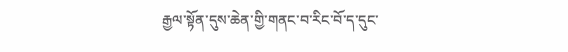རྒྱལ་སྟོན་དུས་ཆེན་གྱི་གནང་བ་རིང་བོ་ད་དུང་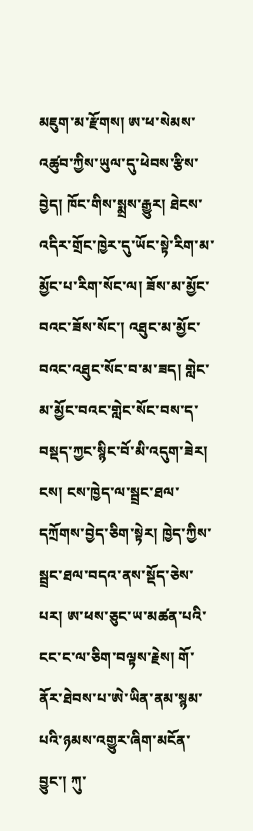མཇུག་མ་རྫོགས། ཨ་ཕ་སེམས་འཚུབ་ཀྱིས་ཡུལ་དུ་ཕེབས་རྩིས་བྱེད། ཁོང་གིས་སྨྲས་རྒྱུར། ཐེངས་འདིར་གྲོང་ཁྱེར་དུ་ཡོང་སྟེ་རིག་མ་མྱོང་པ་རིག་སོང་ལ། ཟོས་མ་མྱོང་བའང་ཟོས་སོང་། འཐུང་མ་མྱོང་བའང་འཐུང་སོང་བ་མ་ཟད། གླེང་མ་མྱོང་བའང་གླེང་སོང་བས་ད་བསྡད་ཀྱང་སྙིང་བོ་མི་འདུག་ཟེར། ངས། ངས་ཁྱེད་ལ་སྦྲང་ཐལ་དཀྲོགས་བྱེད་ཅིག་སྟེར། ཁྱེད་ཀྱིས་སྦྲང་ཐལ་བདའ་ནས་སྡོད་ཅེས་པར། ཨ་ཕས་ཅུང་ཡ་མཚན་པའི་ངང་ང་ལ་ཅིག་བལྟས་རྗེས། གོ་ནོར་ཐེབས་པ་ཨེ་ཡིན་ནམ་སྙམ་པའི་ཉམས་འགྱུར་ཞིག་མངོན་བྱུང་། ཀུ་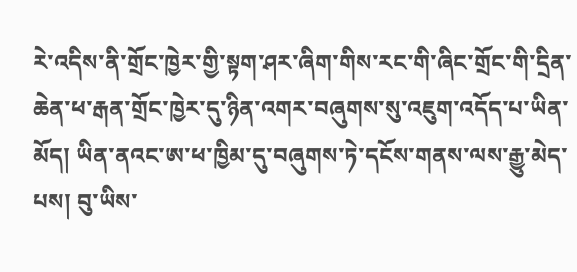རེ་འདིས་ནི་གྲོང་ཁྱེར་གྱི་སྟག་ཤར་ཞིག་གིས་རང་གི་ཞིང་གྲོང་གི་དྲིན་ཆེན་ཕ་རྒན་གྲོང་ཁྱེར་དུ་ཉིན་འགར་བཞུགས་སུ་འཇུག་འདོད་པ་ཡིན་མོད། ཡིན་ནའང་ཨ་ཕ་ཁྱིམ་དུ་བཞུགས་ཏེ་དངོས་གནས་ལས་རྒྱུ་མེད་པས། བུ་ཡིས་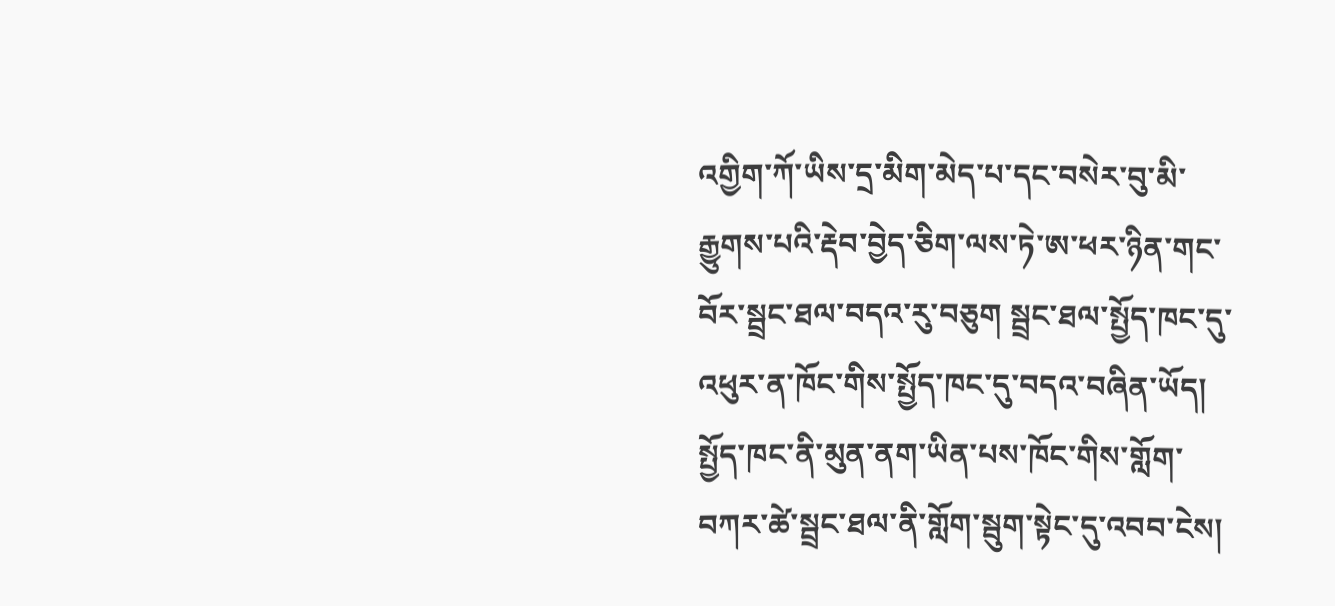འགྱིག་ཀོ་ཡིས་དྲ་མིག་མེད་པ་དང་བསེར་བུ་མི་རྒྱུགས་པའི་རྡེབ་བྱེད་ཅིག་ལས་ཏེ་ཨ་ཕར་ཉིན་གང་བོར་སྦྲང་ཐལ་བདའ་རུ་བཅུག སྦྲང་ཐལ་སྤྱོད་ཁང་དུ་འཕུར་ན་ཁོང་གིས་སྤྱོད་ཁང་དུ་བདའ་བཞིན་ཡོད།           སྤྱོད་ཁང་ནི་མུན་ནག་ཡིན་པས་ཁོང་གིས་གློག་བཀར་ཚེ་སྦྲང་ཐལ་ནི་གློག་སྦུག་སྟེང་དུ་འབབ་ངེས།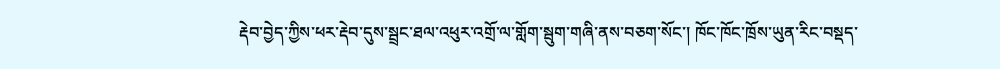རྡེབ་བྱེད་ཀྱིས་ཕར་རྡེབ་དུས་སྦྲང་ཐལ་འཕུར་འགྲོ་ལ་གློག་སྦུག་གཞི་ནས་བཅག་སོང་། ཁོང་ཁོང་ཁྲོས་ཡུན་རིང་བསྡད་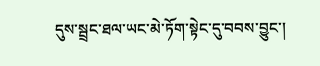དུས་སྦྲང་ཐལ་ཡང་མེ་ཏོག་སྟེང་དུ་བབས་བྱུང་།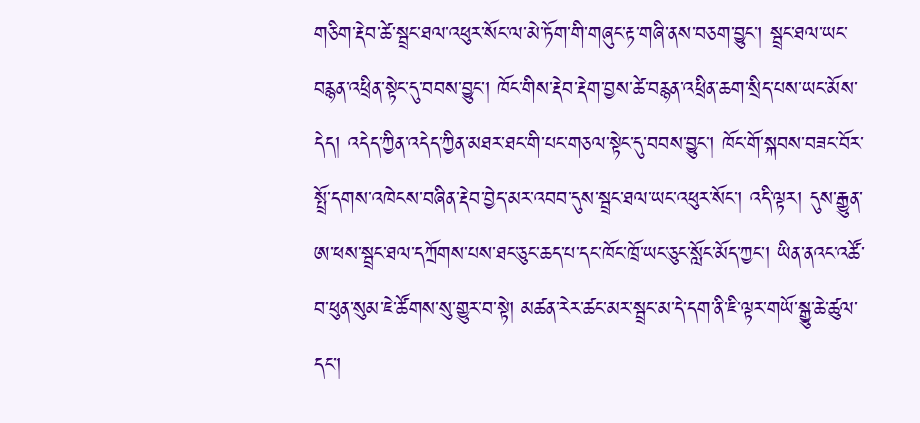གཅིག་རྡེབ་ཚེ་སྦྲང་ཐལ་འཕུར་སོང་ལ་མེ་ཏོག་གི་གཞུང་རྟ་གཞི་ནས་བཅག་བྱུང་། སྦྲང་ཐལ་ཡང་བརྙན་འཕྲིན་སྟེང་དུ་བབས་བྱུང་། ཁོང་གིས་རྡེབ་རྡེག་བྱས་ཚེ་བརྙན་འཕྲིན་ཆག་སྲིད་པས་ཡང་མོས་དེད། འདེད་ཀྱིན་འདེད་ཀྱིན་མཐར་ཐང་གི་པང་གཅལ་སྟེང་དུ་བབས་བྱུང་། ཁོང་གོ་སྐབས་བཟང་བོར་སྤྲོ་དགས་འཁེངས་བཞིན་རྡེབ་བྱེད་མར་འབབ་དུས་སྦྲང་ཐལ་ཡང་འཕུར་སོང་། འདི་ལྟར། དུས་རྒྱུན་ཨ་ཕས་སྦྲང་ཐལ་དཀྲོགས་པས་ཐང་ཅུང་ཆད་པ་དང་ཁོང་ཁྲོ་ཡང་ཅུང་སློང་མོད་ཀྱང་། ཡིན་ནའང་འཚོ་བ་ཕུན་སུམ་ཇེ་ཚོགས་སུ་གྱུར་བ་སྟེ། མཚན་རེར་ཚང་མར་སྦྲང་མ་དེ་དག་ནི་ཇི་ལྟར་གཡོ་སྒྱུ་ཆེ་ཚུལ་དང་།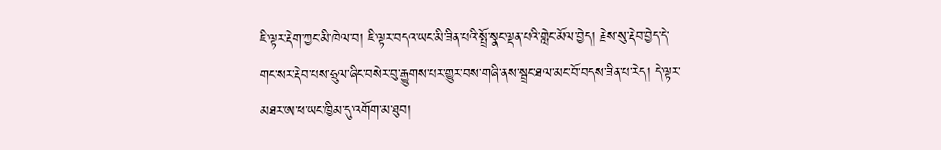ཇི་ལྟར་རྡེག་ཀྱང་མི་ཁེལ་བ། ཇི་ལྟར་བདའ་ཡང་མི་ཟིན་པའི་སྤྲོ་སྣང་ལྡན་པའི་གླེང་མོལ་བྱེད། རྗེས་སུ་རྡེབ་བྱེད་དེ་གང་སར་རྡེབ་པས་ཧྲུལ་ཞིང་བསེར་བུ་རྒྱུགས་པར་གྱུར་བས་གཞི་ནས་སྦྲང་ཐལ་མང་བོ་བདས་ཟིན་པ་རེད། དེ་ལྟར་མཐར་ཨ་ཕ་ཡང་ཁྱིམ་དུ་འགོག་མ་ཐུབ།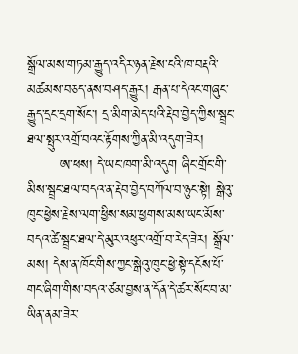སྒྲོལ་མས་གཏམ་རྒྱུད་འདིར་ཉན་རྗེས་ངའི་ཁ་བརྡའི་མཚམས་བཅད་ནས་བཤད་རྒྱུར། རྒན་པ་དེའང་གཞུང་རྒྱུད་དྲང་དྲག་སོང་། དྲ་མིག་མེད་པའི་རྡེབ་བྱེད་ཀྱིས་སྦྲང་ཐལ་སྤུར་འགྲོ་བའང་རྟོགས་ཀྱིན་མི་འདུག་ཟེར།
       ཨ་ཕས། དེ་ཡང་ཁག་མི་འདུག ཞིང་གྲོང་གི་མིས་སྦྲང་ཐལ་བདའ་ན་རྡེབ་བྱེད་བཀོལ་བ་ཉུང་སྟེ། སྒེའུ་ཁུང་ཕྱེས་རྗེས་ལག་ཕྱིས་སམ་ཕྱགས་མས་ཡང་མོས་བདའ་ཚེ་སྦྲང་ཐལ་དེ་མུར་འཕུར་འགྲོ་བ་རེད་ཟེར། སྒྲོལ་མས། དེས་ན་ཁོང་གིས་ཀྱང་སྒེའུ་ཁུང་ཕྱེ་སྟེ་དངོས་པོ་གང་ཞིག་གིས་བདའ་ཙམ་བྱས་ན་དོན་དེ་ཚར་སོང་བ་མ་ཡིན་ནམ་ཟེར་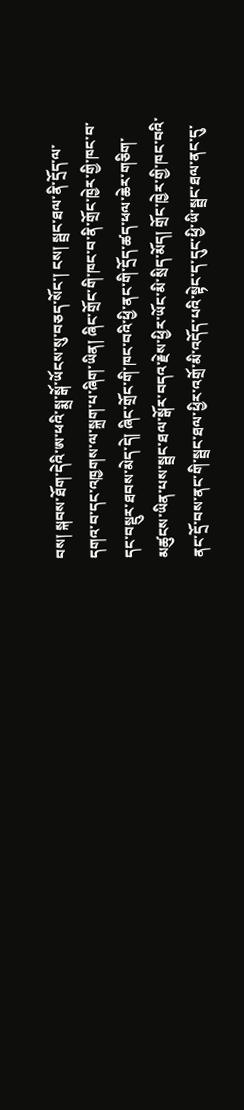བས། སྐབས་ཐོག་དེའི་ཨ་ཕའི་སྨྲ་སྒོ་ཡོངས་སུ་བཅད་སོང་། ངས། སྦྲང་ཐལ་ནི་དྲོད་ལ་དགའ་བ་དང་འཁྱགས་ལ་སྐྲག་པ་ཞིག་ཡིན། ཞིང་གྲོང་གི་ཁང་བ་ནི་གྲོང་ཁྱེར་གྱི་ཁང་བ་དང་བསྡུར་ཐབས་མེད་དེ། ཞིང་གྲོང་གི་ཁང་བའི་ཕྱི་ནང་གི་དྲོད་ཚད་ཕལ་ཆེར་གཅིག་མཚུངས་ཡིན་པས་སྦྲང་ཐལ་སྒོར་བདའ་རྗེས་ཕྱིར་ཡོང་མི་སྲིད་མོད། གྲོང་ཁྱེར་གྱི་ཁང་བའི་ནང་དྲོ་བས་ནང་གི་སྦྲང་ཐལ་ཕྱིར་འགྲོ་མི་འདོད་པའི་སྟེང་ད་དུང་ཕྱི་ཡི་སྦྲང་ཐལ་ནང་དུ་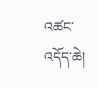འཚང་འདོད་ཆེ།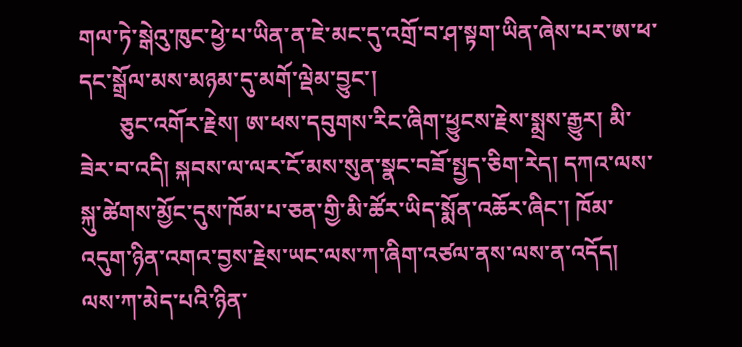གལ་ཏེ་སྒེའུ་ཁུང་ཕྱེ་པ་ཡིན་ན་ཇེ་མང་དུ་འགྲོ་བ་ཤ་སྟག་ཡིན་ཞེས་པར་ཨ་ཕ་དང་སྒྲོལ་མས་མཉམ་དུ་མགོ་ལྡེམ་བྱུང་།
       ཅུང་འགོར་རྗེས། ཨ་ཕས་དབུགས་རིང་ཞིག་ཕྱུངས་རྗེས་སྨྲས་རྒྱུར། མི་ཟེར་བ་འདི། སྐབས་ལ་ལར་ངོ་མས་སུན་སྣང་བཟོ་སྤྱད་ཅིག་རེད། དཀའ་ལས་སྐུ་ཚེགས་མྱོང་དུས་ཁོམ་པ་ཅན་གྱི་མི་ཚོར་ཡིད་སྨོན་འཆོར་ཞིང་། ཁོམ་འདུག་ཉིན་འགའ་བྱས་རྗེས་ཡང་ལས་ཀ་ཞིག་འཙལ་ནས་ལས་ན་འདོད། ལས་ཀ་མེད་པའི་ཉིན་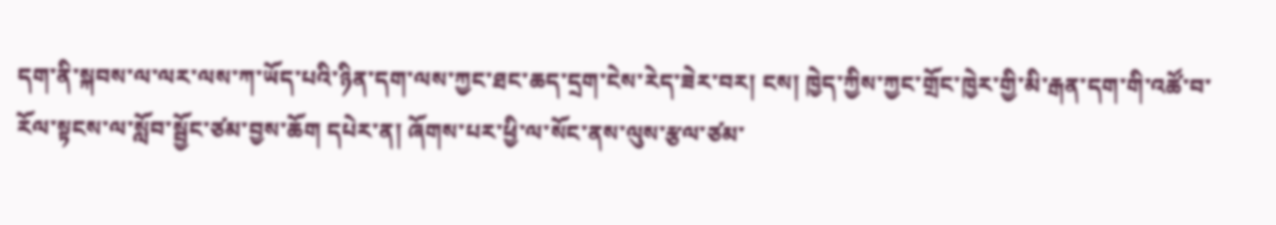དག་ནི་སྐབས་ལ་ལར་ལས་ཀ་ཡོད་པའི་ཉིན་དག་ལས་ཀྱང་ཐང་ཆད་དྲག་ངེས་རེད་ཟེར་བར། ངས། ཁྱེད་ཀྱིས་ཀྱང་གྲོང་ཁྱེར་གྱི་མི་རྒན་དག་གི་འཚོ་བ་རོལ་སྟངས་ལ་སློབ་སྦྱོང་ཙམ་བྱས་ཆོག དཔེར་ན། ཞོགས་པར་ཕྱི་ལ་སོང་ནས་ལུས་རྩལ་ཙམ་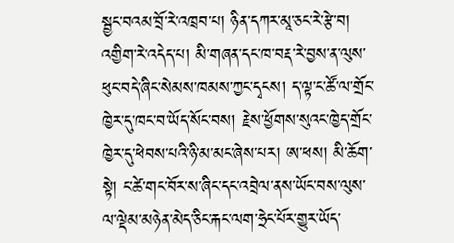སྦྱང་བའམ་བྲོ་རེ་འཁྲབ་པ། ཉིན་དཀར་མཱ་ཅང་རེ་རྩེ་བ། འགྱིག་རེ་འདེད་པ། མི་གཞན་དང་ཁ་བརྡ་རེ་བྱས་ན་ལུས་ཕུང་བདེ་ཞིང་སེམས་ཁམས་ཀྱང་དྭངས། ད་ལྟ་ང་ཚོ་ལ་གྲོང་ཁྱེར་དུ་ཁང་བ་ཡོད་སོང་བས། རྗེས་ཕྱོགས་སུའང་ཁྱེད་གྲོང་ཁྱེར་དུ་ཕེབས་པའི་ཉི་མ་མང་ཞེས་པར། ཨ་ཕས། མི་ཆོག་སྟེ། ང་ཚེ་གང་བོར་ས་ཞིང་དང་འབྲེལ་ནས་ཡོང་བས་ལུས་ལ་ལྡེམ་མཉེན་མེད་ཅིང་རྐང་ལག་ཧྲེང་པོར་གྱུར་ཡོད་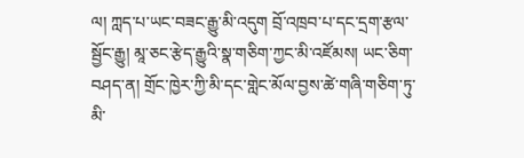ལ། ཀླད་པ་ཡང་བཟང་རྒྱུ་མི་འདུག བྲོ་འཁྲབ་པ་དང་དྲག་རྩལ་སྦྱོང་རྒྱུ། མཱ་ཅང་རྩེད་རྒྱུའི་སྣ་གཅིག་ཀྱང་མི་འཛོམས། ཡང་ཅིག་བཤད་ན། གྲོང་ཁྱེར་ཀྱི་མི་དང་གླེང་མོལ་བྱས་ཚེ་གཞི་གཅིག་ཏུ་མི་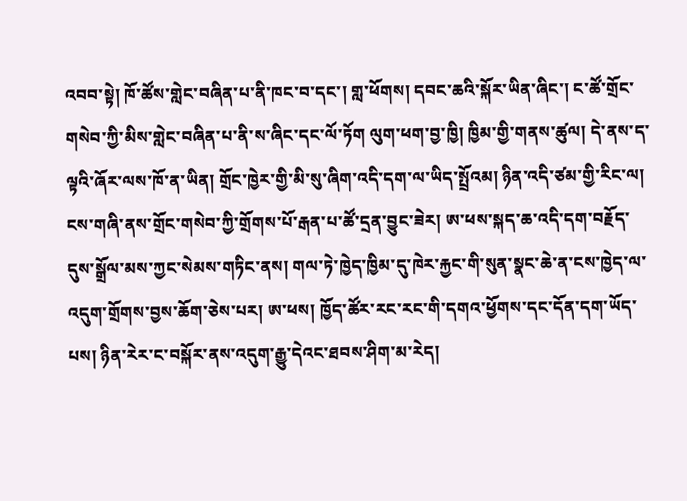འབབ་སྟེ། ཁོ་ཚོས་གླེང་བཞིན་པ་ནི་ཁང་བ་དང་། གླ་ཕོགས། དབང་ཆའི་སྐོར་ཡིན་ཞིང་། ང་ཚོ་གྲོང་གསེབ་ཀྱི་མིས་གླེང་བཞིན་པ་ནི་ས་ཞིང་དང་ལོ་ཏོག ལུག་ཕག་བྱ་ཁྱི། ཁྱིམ་གྱི་གནས་ཚུལ། དེ་ནས་ད་ལྟའི་ཞོར་ལས་ཁོ་ན་ཡིན། གྲོང་ཁྱེར་གྱི་མི་སུ་ཞིག་འདི་དག་ལ་ཡིད་སྤྲོའམ། ཉིན་འདི་ཙམ་གྱི་རིང་ལ། ངས་གཞི་ནས་གྲོང་གསེབ་ཀྱི་གྲོགས་པོ་རྒན་པ་ཚོ་དྲན་བྱུང་ཟེར། ཨ་ཕས་སྐད་ཆ་འདི་དག་བརྗོད་དུས་སྒྲོལ་མས་ཀྱང་སེམས་གཏིང་ནས། གལ་ཏེ་ཁྱེད་ཁྱིམ་དུ་ཁེར་རྐྱང་གི་སུན་སྣང་ཆེ་ན་ངས་ཁྱེད་ལ་འདུག་གྲོགས་བྱས་ཆོག་ཅེས་པར། ཨ་ཕས། ཁྱོད་ཚོར་རང་རང་གི་དགའ་ཕྱོགས་དང་དོན་དག་ཡོད་པས། ཉིན་རེར་ང་བསྐོར་ནས་འདུག་རྒྱུ་དེའང་ཐབས་ཤིག་མ་རེད།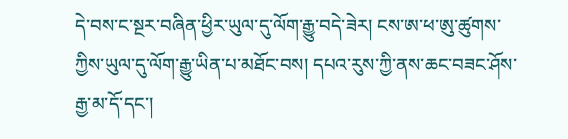དེ་བས་ང་སྔར་བཞིན་ཕྱིར་ཡུལ་དུ་ལོག་རྒྱུ་བདེ་ཟེར། ངས་ཨ་ཕ་ཨུ་ཚུགས་ཀྱིས་ཡུལ་དུ་ལོག་རྒྱུ་ཡིན་པ་མཐོང་བས། དཔའ་རུས་ཀྱི་ནས་ཆང་བཟང་ཤོས་རྒྱ་མ་དོ་དང་།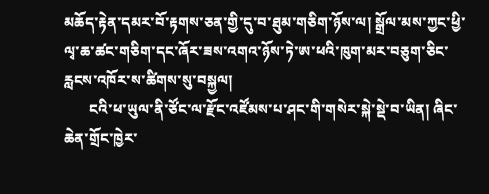མཆོད་རྟེན་དམར་བོ་རྟགས་ཅན་གྱི་དུ་བ་ཐུམ་གཅིག་ཉོས་ལ། སྒྲོལ་མས་ཀྱང་ཕྱི་ལྭ་ཆ་ཚང་གཅིག་དང་ཞོར་ཟས་འགའ་ཉོས་ཏེ་ཨ་ཕའི་ཁུག་མར་བཅུག་ཅིང་རླངས་འཁོར་ས་ཚིགས་སུ་བསྐྱལ།
       ངའི་ཕ་ཡུལ་ནི་ཙོང་ལ་རྫོང་འཛོམས་པ་ཤང་གི་གསེར་སྐེ་སྡེ་བ་ཡིན། ཞིང་ཆེན་གྲོང་ཁྱེར་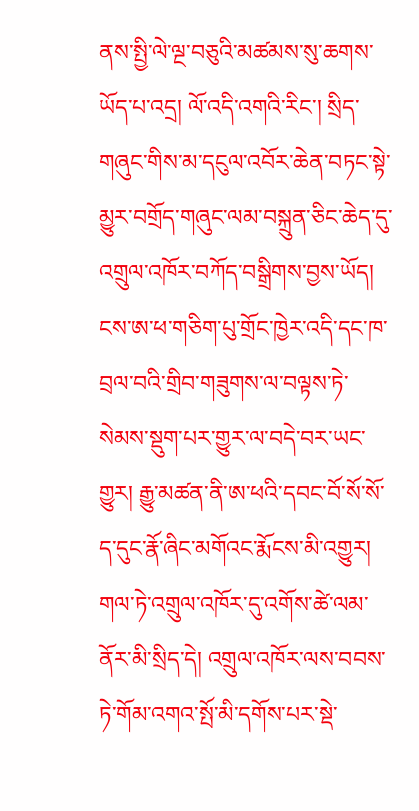ནས་སྤྱི་ལེ་ལྔ་བཅུའི་མཚམས་སུ་ཆགས་ཡོད་པ་འདྲ། ལོ་འདི་འགའི་རིང་། སྲིད་གཞུང་གིས་མ་དངུལ་འབོར་ཆེན་བཏང་སྟེ་མྱུར་བགྲོད་གཞུང་ལམ་བསྐྲུན་ཅིང་ཆེད་དུ་འགྲུལ་འཁོར་བཀོད་བསྒྲིགས་བྱས་ཡོད། ངས་ཨ་ཕ་གཅིག་པུ་གྲོང་ཁྱེར་འདི་དང་ཁ་བྲལ་བའི་གྲིབ་གཟུགས་ལ་བལྟས་ཏེ་སེམས་སྡུག་པར་གྱུར་ལ་བདེ་བར་ཡང་གྱུར། རྒྱུ་མཚན་ནི་ཨ་ཕའི་དབང་བོ་སོ་སོ་ད་དུང་རྣོ་ཞིང་མགོའང་རྨོངས་མི་འགྱུར། གལ་ཏེ་འགྲུལ་འཁོར་དུ་འགོས་ཚེ་ལམ་ནོར་མི་སྲིད་དེ། འགྲུལ་འཁོར་ལས་བབས་ཏེ་གོམ་འགའ་སྤོ་མི་དགོས་པར་སྡེ་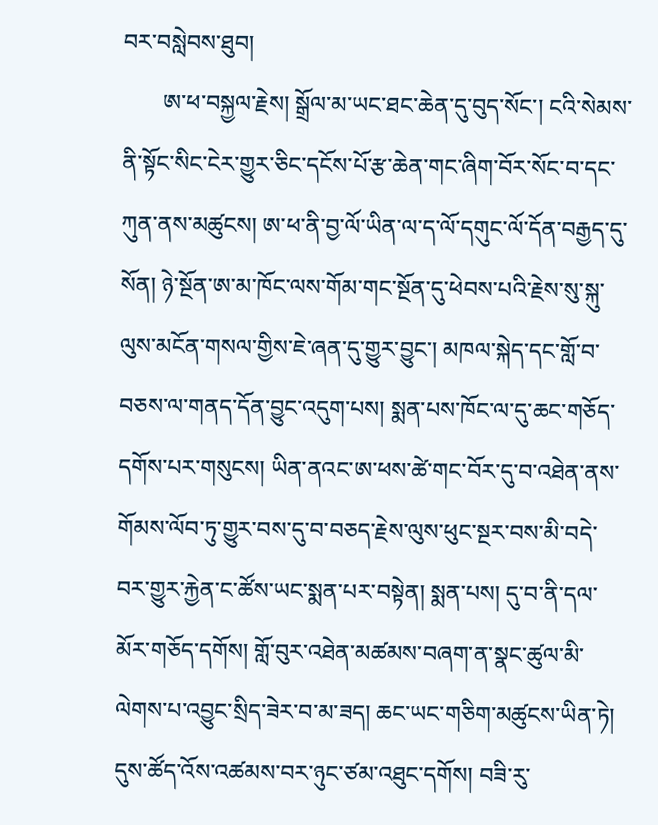བར་བསླེབས་ཐུབ།
       ཨ་ཕ་བསྐྱལ་རྗེས། སྒྲོལ་མ་ཡང་ཐང་ཆེན་དུ་བུད་སོང་། ངའི་སེམས་ནི་སྟོང་སིང་ངེར་གྱུར་ཅིང་དངོས་པོ་རྩ་ཆེན་གང་ཞིག་བོར་སོང་བ་དང་ཀུན་ནས་མཚུངས། ཨ་ཕ་ནི་བྱ་ལོ་ཡིན་ལ་ད་ལོ་དགུང་ལོ་དོན་བརྒྱད་དུ་སོན། ཉེ་སྔོན་ཨ་མ་ཁོང་ལས་གོམ་གང་སྔོན་དུ་ཕེབས་པའི་རྗེས་སུ་སྐུ་ལུས་མངོན་གསལ་གྱིས་ཇེ་ཞན་དུ་གྱུར་བྱུང་། མཁལ་སྐེད་དང་གློ་བ་བཅས་ལ་གནད་དོན་བྱུང་འདུག་པས། སྨན་པས་ཁོང་ལ་དུ་ཆང་གཅོད་དགོས་པར་གསུངས། ཡིན་ནའང་ཨ་ཕས་ཚེ་གང་བོར་དུ་བ་འཐེན་ནས་གོམས་ལོབ་ཏུ་གྱུར་བས་དུ་བ་བཅད་རྗེས་ལུས་ཕུང་སྔར་བས་མི་བདེ་བར་གྱུར་རྐྱེན་ང་ཚོས་ཡང་སྨན་པར་བསྟེན། སྨན་པས། དུ་བ་ནི་དལ་མོར་གཅོད་དགོས། གློ་བུར་འཐེན་མཚམས་བཞག་ན་སྣང་ཚུལ་མི་ལེགས་པ་འབྱུང་སྲིད་ཟེར་བ་མ་ཟད། ཆང་ཡང་གཅིག་མཚུངས་ཡིན་ཏེ། དུས་ཚོད་འོས་འཚམས་བར་ཉུང་ཙམ་འཐུང་དགོས། བཟི་རུ་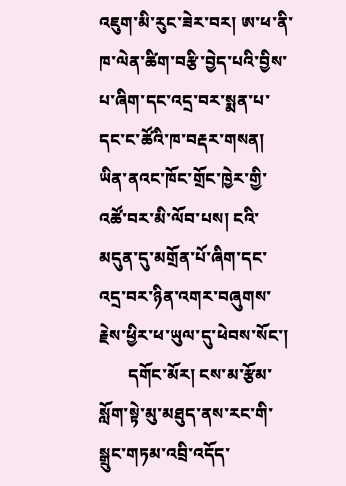འཇུག་མི་རུང་ཟེར་བར། ཨ་ཕ་ནི་ཁ་ལེན་ཚིག་བརྩི་བྱེད་པའི་བྱིས་པ་ཞིག་དང་འདྲ་བར་སྨན་པ་དང་ང་ཚོའི་ཁ་བརྡར་གསན། ཡིན་ནའང་ཁོང་གྲོང་ཁྱེར་གྱི་འཚོ་བར་མི་ལོབ་པས། ངའི་མདུན་དུ་མགྲོན་པོ་ཞིག་དང་འདྲ་བར་ཉིན་འགར་བཞུགས་རྗེས་ཕྱིར་ཕ་ཡུལ་དུ་ཕེབས་སོང་།
       དགོང་མོར། ངས་མ་རྩོམ་སློག་སྟེ་མུ་མཐུད་ནས་རང་གི་སྒྲུང་གཏམ་འབྲི་འདོད་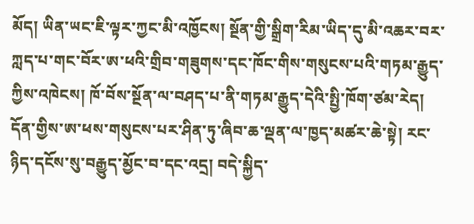མོད། ཡིན་ཡང་ཇི་ལྟར་ཀྱང་མི་འཁྱོངས། སྔོན་གྱི་སྒྲིག་རིམ་ཡིད་དུ་མི་འཆར་བར་ཀླད་པ་གང་བོར་ཨ་ཕའི་གྲིབ་གཟུགས་དང་ཁོང་གིས་གསུངས་པའི་གཏམ་རྒྱུད་ཀྱིས་འཁེངས། ཁོ་བོས་སྔོན་ལ་བཤད་པ་ནི་གཏམ་རྒྱུད་དེའི་སྤྱི་ཁོག་ཙམ་རེད། དོན་གྱིས་ཨ་ཕས་གསུངས་པར་ཤིན་ཏུ་ཞིབ་ཆ་ལྡན་ལ་ཁྱད་མཚར་ཆེ་སྟེ། རང་ཉིད་དངོས་སུ་བརྒྱུད་མྱོང་བ་དང་འདྲ། བདེ་སྐྱིད་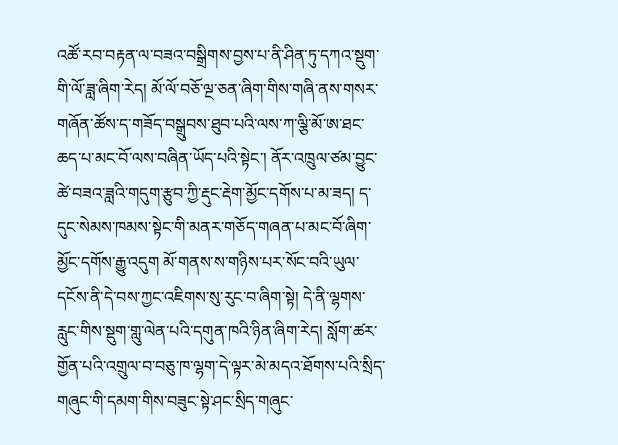འཚོ་རབ་བརྟན་ལ་བཟའ་བསྒྲིགས་བྱས་པ་ནི་ཤིན་ཏུ་དཀའ་སྡུག་གི་ལོ་ཟླ་ཞིག་རེད། མོ་ལོ་བཅོ་ལྔ་ཅན་ཞིག་གིས་གཞི་ནས་གསར་གཞོན་ཚོས་ད་གཟོད་བསྒྲུབས་ཐུབ་པའི་ལས་ཀ་ལྕི་མོ་ཨ་ཐང་ཆད་པ་མང་བོ་ལས་བཞིན་ཡོད་པའི་སྟེང་། ནོར་འཁྲུལ་ཙམ་བྱུང་ཚེ་བཟའ་ཟླའི་གདུག་རྩུབ་ཀྱི་རྡུང་རྡེག་མྱོང་དགོས་པ་མ་ཟད། ད་དུང་སེམས་ཁམས་སྟེང་གི་མནར་གཅོད་གཞན་པ་མང་བོ་ཞིག་མྱོང་དགོས་རྒྱུ་འདུག མོ་གནས་ས་གཉིས་པར་སོང་བའི་ཡུལ་དངོས་ནི་དེ་བས་ཀྱང་འཇིགས་སུ་རུང་བ་ཞིག་སྟེ། དེ་ནི་ལྷགས་རླུང་གིས་སྡུག་གླུ་ལེན་པའི་དགུན་ཁའི་ཉིན་ཞིག་རེད། སློག་ཚར་གྱོན་པའི་འགྲུལ་བ་བཅུ་ཁ་ལྷག་དེ་ལྟར་མེ་མདའ་ཐོགས་པའི་སྲིད་གཞུང་གི་དམག་གིས་བཟུང་སྟེ་ཤང་སྲིད་གཞུང་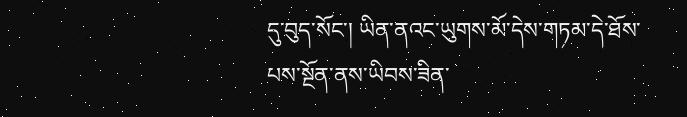དུ་བུད་སོང་། ཡིན་ནའང་ཡུགས་མོ་དེས་གཏམ་དེ་ཐོས་པས་སྔོན་ནས་ཡིབས་ཟིན་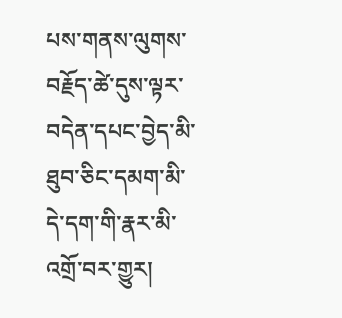པས་གནས་ལུགས་བརྗོད་ཚེ་དུས་ལྟར་བདེན་དཔང་བྱེད་མི་ཐུབ་ཅིང་དམག་མི་དེ་དག་གི་རྣར་མི་འགྲོ་བར་གྱུར།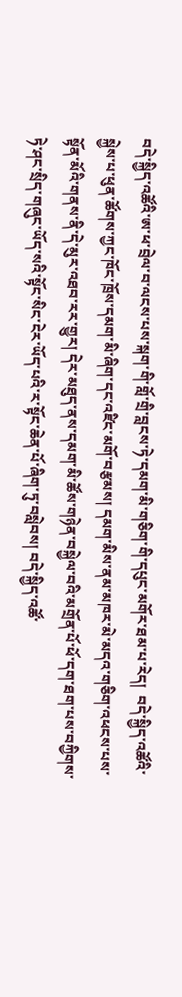བདེ་སྐྱིད་འཚོའི་ཨ་ཕ་བྲེལ་བ་ལངས་པས་སྐག་གི་གློ་གྲི་བླངས་ཏེ་དམག་མི་གཅིག་གི་དཔུང་མགོར་ཐམ་པ་རེད།  བདེ་སྐྱིད་འཚོའི་སྐྱེས་པ་ཕུན་ཚོགས་ཀྱང་ཁོང་ཁྲོས་དམག་མི་ཞིག་དང་འཛིང་མགོ་བརྩམས། དམག་མིས་ནམ་མཁར་མེ་མདའ་གཅིག་འཕངས་པས་སྟོན་མོའི་གནས་ནི་དེ་མུར་འཐབ་རར་གྱུར། དེར་མཐུད་ནས་དམག་མི་ཚོས་གཉེན་བསྐྱེལ་བའི་མགྲོན་པོ་ཕོ་དག་ཐག་པས་བཀྱིགས་ཏེ་ཤང་སྲིད་གཞུང་ཡོད་སའི་སྟོང་སིང་ངེར་ཡོད་པའི་ར་སྟོང་ཆེན་པོ་ཞིག་ཏུ་བསླེབས། བདེ་སྐྱིད་འཚོ་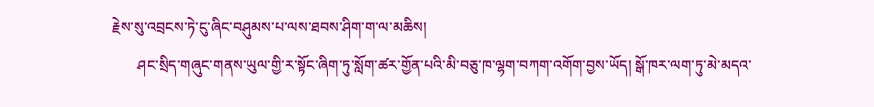རྗེས་སུ་འབྲངས་ཏེ་ངུ་ཞིང་བཤུམས་པ་ལས་ཐབས་ཤིག་ག་ལ་མཆིས།
       ཤང་སྲིད་གཞུང་གནས་ཡུལ་གྱི་ར་སྟོང་ཞིག་ཏུ་སློག་ཚར་གྱོན་པའི་མི་བཅུ་ཁ་ལྷག་བཀག་འགོག་བྱས་ཡོད། སྒོ་ཁར་ལག་ཏུ་མེ་མདའ་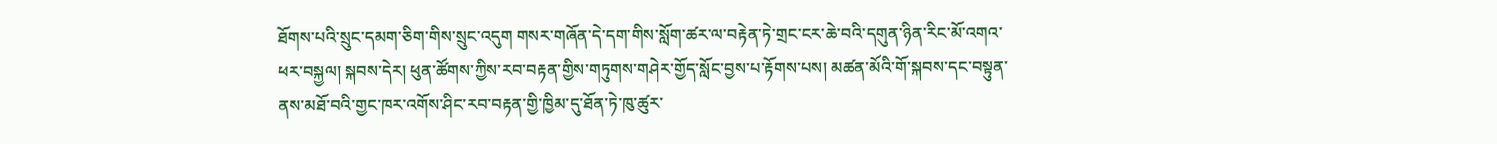ཐོགས་པའི་སྲུང་དམག་ཅིག་གིས་སྲུང་འདུག གསར་གཞོན་དེ་དག་གིས་སློག་ཚར་ལ་བརྟེན་ཏེ་གྲང་ངར་ཆེ་བའི་དགུན་ཉིན་རིང་མོ་འགའ་ཕར་བསྐྱལ། སྐབས་དེར། ཕུན་ཚོགས་ཀྱིས་རབ་བརྟན་གྱིས་གཏུགས་གཤེར་གྱོད་སློང་བྱས་པ་རྟོགས་པས། མཚན་མོའི་གོ་སྐབས་དང་བསྟུན་ནས་མཐོ་བའི་གྱང་ཁར་འགོས་ཤིང་རབ་བརྟན་གྱི་ཁྱིམ་དུ་ཐོན་ཏེ་ཁུ་ཚུར་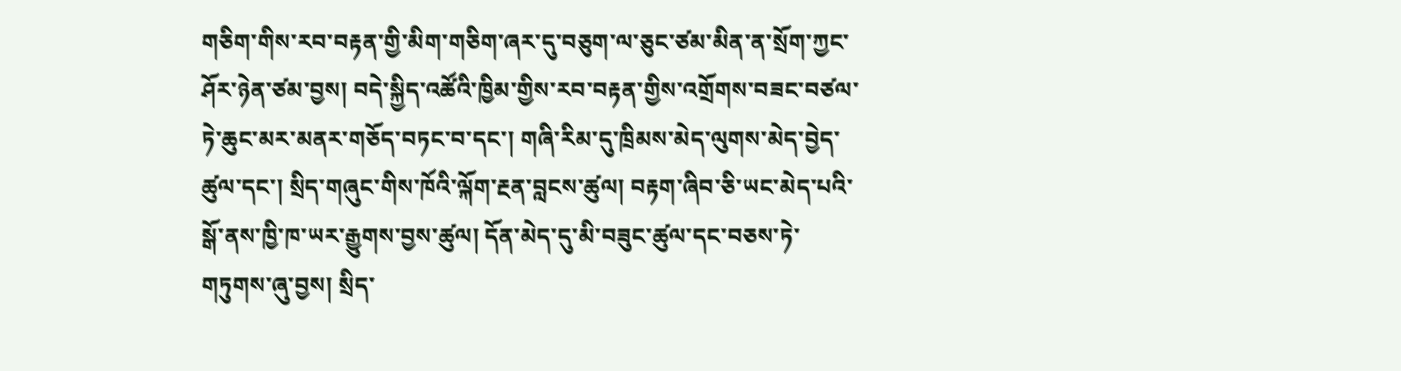གཅིག་གིས་རབ་བརྟན་གྱི་མིག་གཅིག་ཞར་དུ་བཅུག་ལ་ཅུང་ཙམ་མིན་ན་སྲོག་ཀྱང་ཤོར་ཉེན་ཙམ་བྱས། བདེ་སྐྱིད་འཚོའི་ཁྱིམ་གྱིས་རབ་བརྟན་གྱིས་འགྲོགས་བཟང་བཙལ་ཏེ་ཆུང་མར་མནར་གཅོད་བཏང་བ་དང་། གཞི་རིམ་དུ་ཁྲིམས་མེད་ལུགས་མེད་བྱེད་ཚུལ་དང་། སྲིད་གཞུང་གིས་ཁོའི་ལྐོག་རྔན་བླངས་ཚུལ། བརྟག་ཞིབ་ཅི་ཡང་མེད་པའི་སྒོ་ནས་ཁྱི་ཁ་ཡར་རྒྱུགས་བྱས་ཚུལ། དོན་མེད་དུ་མི་བཟུང་ཚུལ་དང་བཅས་ཏེ་གཏུགས་ཞུ་བྱས། སྲིད་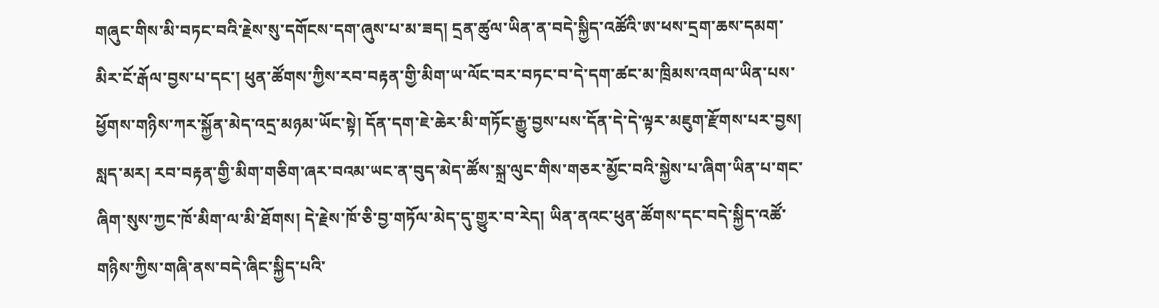གཞུང་གིས་མི་བཏང་བའི་རྗེས་སུ་དགོངས་དག་ཞུས་པ་མ་ཟད། དྲན་ཚུལ་ཡིན་ན་བདེ་སྐྱིད་འཚོའི་ཨ་ཕས་དྲག་ཆས་དམག་མིར་ངོ་རྒོལ་བྱས་པ་དང་། ཕུན་ཚོགས་ཀྱིས་རབ་བརྟན་གྱི་མིག་ཡ་ལོང་བར་བཏང་བ་དེ་དག་ཚང་མ་ཁྲིམས་འགལ་ཡིན་པས་ཕྱོགས་གཉིས་ཀར་སྐྱོན་མེད་འདྲ་མཉམ་ཡོང་སྟེ། དོན་དག་ཇེ་ཆེར་མི་གཏོང་རྒྱུ་བྱས་པས་དོན་དེ་དེ་ལྟར་མཇུག་རྫོགས་པར་བྱས། སླད་མར། རབ་བརྟན་གྱི་མིག་གཅིག་ཞར་བའམ་ཡང་ན་བུད་མེད་ཚོས་སྐྲ་ལུང་གིས་གཅར་མྱོང་བའི་སྐྱེས་པ་ཞིག་ཡིན་པ་གང་ཞིག་སུས་ཀྱང་ཁོ་མིག་ལ་མི་ཐོགས། དེ་རྗེས་ཁོ་ཅི་བྱ་གཏོལ་མེད་དུ་གྱུར་བ་རེད། ཡིན་ནའང་ཕུན་ཚོགས་དང་བདེ་སྐྱིད་འཚོ་གཉིས་ཀྱིས་གཞི་ནས་བདེ་ཞིང་སྐྱིད་པའི་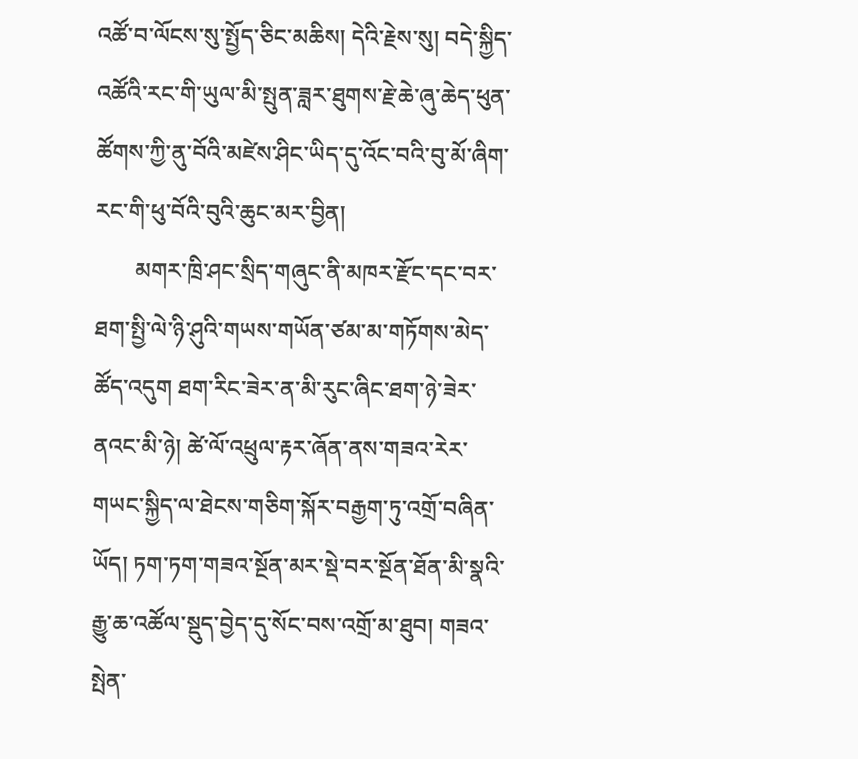འཚོ་བ་ལོངས་སུ་སྤྱོད་ཅིང་མཆིས། དེའི་རྗེས་སུ། བདེ་སྐྱིད་འཚོའི་རང་གི་ཡུལ་མི་སྤུན་ཟླར་ཐུགས་རྗེ་ཆེ་ཞུ་ཆེད་ཕུན་ཚོགས་ཀྱི་ནུ་བོའི་མཛེས་ཤིང་ཡིད་དུ་འོང་བའི་བུ་མོ་ཞིག་རང་གི་ཕུ་བོའི་བུའི་ཆུང་མར་བྱིན།
       མགར་ཁྲི་ཤང་སྲིད་གཞུང་ནི་མཁར་རྫོང་དང་བར་ཐག་སྤྱི་ལེ་ཉི་ཤུའི་གཡས་གཡོན་ཙམ་མ་གཏོགས་མེད་ཚོད་འདུག ཐག་རིང་ཟེར་ན་མི་རུང་ཞིང་ཐག་ཉེ་ཟེར་ནའང་མི་ཉེ། ཚེ་ལོ་འཕྲུལ་རྟར་ཞོན་ནས་གཟའ་རེར་གཡང་སྐྱིད་ལ་ཐེངས་གཅིག་སྐོར་བརྒྱག་ཏུ་འགྲོ་བཞིན་ཡོད། ཏག་ཏག་གཟའ་སྔོན་མར་སྡེ་བར་སྔོན་ཐོན་མི་སྣའི་རྒྱུ་ཆ་འཚོལ་སྡུད་བྱེད་དུ་སོང་བས་འགྲོ་མ་ཐུབ། གཟའ་སྤེན་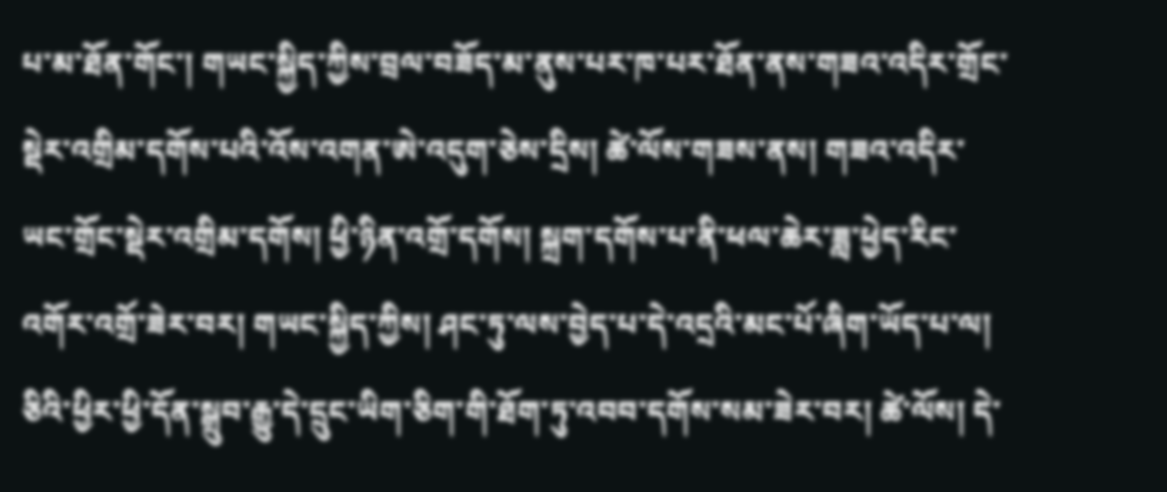པ་མ་ཐོན་གོང་། གཡང་སྐྱིད་ཀྱིས་བྲལ་བཟོད་མ་ནུས་པར་ཁ་པར་ཐོན་ནས་གཟའ་འདིར་གྲོང་སྡེར་འགྲིམ་དགོས་པའི་འོས་འགན་ཨེ་འདུག་ཅེས་དྲིས། ཚེ་ལོས་གཟས་ནས། གཟའ་འདིར་ཡང་གྲོང་སྡེར་འགྲིམ་དགོས། ཕྱི་ཉིན་འགྲོ་དགོས། སྐྲག་དགོས་པ་ནི་ཕལ་ཆེར་ཟླ་ཕྱེད་རིང་འགོར་འགྲོ་ཟེར་བར། གཡང་སྐྱིད་ཀྱིས། ཤང་ཏུ་ལས་བྱེད་པ་དེ་འདྲའི་མང་པོ་ཞིག་ཡོད་པ་ལ། ཅིའི་ཕྱིར་ཕྱི་དོན་སྒྲུབ་རྒྱུ་དེ་དྲུང་ཡིག་ཅིག་གི་ཐོག་ཏུ་འབབ་དགོས་སམ་ཟེར་བར། ཚེ་ལོས། དེ་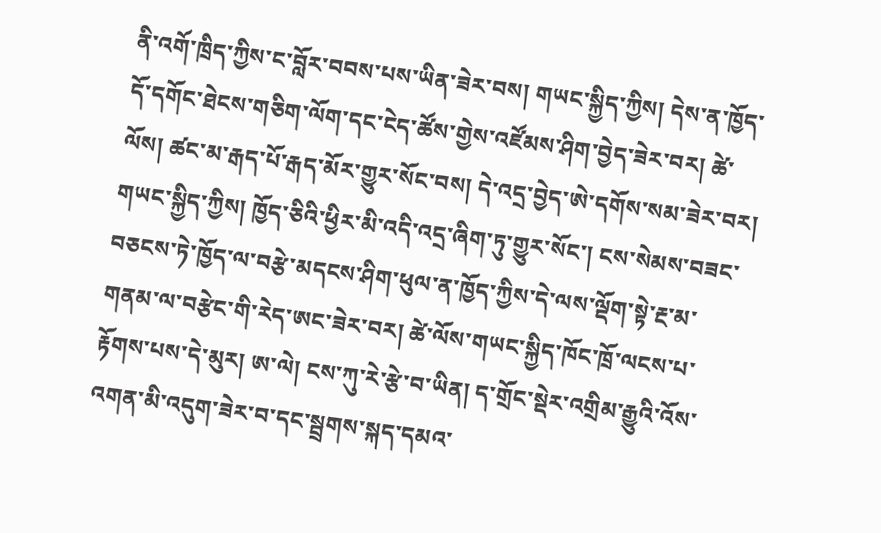ནི་འགོ་ཁྲིད་ཀྱིས་ང་བློར་བབས་པས་ཡིན་ཟེར་བས། གཡང་སྐྱིད་ཀྱིས། དེས་ན་ཁྱོད་དོ་དགོང་ཐེངས་གཅིག་ལོག་དང་ངེད་ཚོས་གྱེས་འཛོམས་ཤིག་བྱེད་ཟེར་བར། ཚེ་ལོས། ཚང་མ་རྒད་པོ་རྒད་མོར་གྱུར་སོང་བས། དེ་འདྲ་བྱེད་ཨེ་དགོས་སམ་ཟེར་བར། གཡང་སྐྱིད་ཀྱིས། ཁྱོད་ཅིའི་ཕྱིར་མི་འདི་འདྲ་ཞིག་ཏུ་གྱུར་སོང་། ངས་སེམས་བཟང་བཅངས་ཏེ་ཁྱོད་ལ་བརྩེ་མདངས་ཤིག་ཕུལ་ན་ཁྱོད་ཀྱིས་དེ་ལས་ལྡོག་སྟེ་རྔ་མ་གནམ་ལ་བརྩེང་གི་རེད་ཨང་ཟེར་བར། ཚེ་ལོས་གཡང་སྐྱིད་ཁོང་ཁྲོ་ལངས་པ་རྟོགས་པས་དེ་མུར། ཨ་ལེ། ངས་ཀུ་རེ་རྩེ་བ་ཡིན། ད་གྲོང་སྡེར་འགྲིམ་རྒྱུའི་འོས་འགན་མི་འདུག་ཟེར་བ་དང་སྦྲགས་སྐད་དམའ་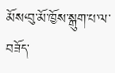མོས‘བུ་མོ་ཁྱོས་སྒུག་པ་ལ་བཟོད་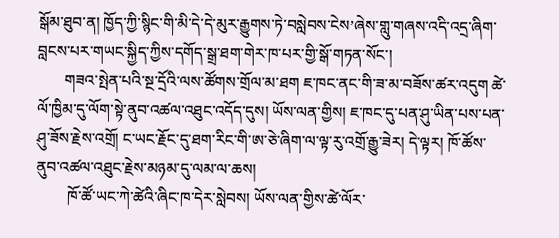སྒོམ་ཐུབ་ན། ཁྱོད་ཀྱི་སྙིང་གི་མི་དེ་དེ་མུར་རྒྱུགས་ཏེ་བསླེབས་ངེས’ཞེས་གླུ་གཞས་འདི་འདྲ་ཞིག་བླངས་པར་གཡང་སྐྱིད་ཀྱིས་དགོད་སྒྲ་ཐག་གེར་ཁ་པར་གྱི་སྒོ་གཏན་སོང་།
       གཟའ་སྤེན་པའི་སྔ་དྲོའི་ལས་ཚོགས་གྲོལ་མ་ཐག ཇ་ཁང་ནང་གི་ཟ་མ་བཟོས་ཚར་འདུག ཚེ་ལོ་ཁྱིམ་དུ་ལོག་སྟེ་ནུབ་འཚལ་འཐུང་འདོད་དུས། ཡོས་ལན་གྱིས། ཇ་ཁང་དུ་པན་ཤུ་ཡིན་པས་པན་ཤུ་ཟོས་རྗེས་འགྲོ། ང་ཡང་རྗོང་དུ་ཐག་རིང་གི་ཨ་ཅེ་ཞིག་ལ་ལྟ་རུ་འགྲོ་རྒྱུ་ཟེར། དེ་ལྟར། ཁོ་ཚོས་ནུབ་འཚལ་འཐུང་རྗེས་མཉམ་དུ་ལམ་ལ་ཆས།
        ཁོ་ཚོ་ཡང་ཀེ་ཚེའི་ཞིང་ཁ་དེར་སླེབས། ཡོས་ལན་གྱིས་ཚེ་ལོར་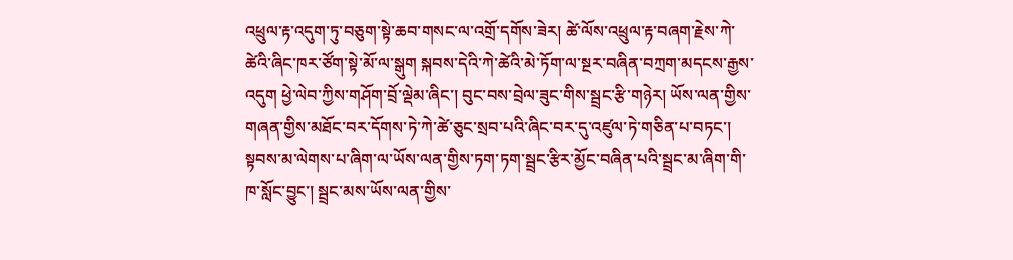འཕྲུལ་རྟ་འདུག་ཏུ་བཅུག་སྟེ་ཆབ་གསང་ལ་འགྲོ་དགོས་ཟེར། ཚེ་ལོས་འཕྲུལ་རྟ་བཞག་རྗེས་ཀེ་ཚེའི་ཞིང་ཁར་ཙོག་སྟེ་མོ་ལ་སྒུག སྐབས་དེའི་ཀེ་ཚེའི་མེ་ཏོག་ལ་སྔར་བཞིན་བཀྲག་མདངས་རྒྱས་འདུག ཕྱེ་ལེབ་ཀྱིས་གཤོག་བྲོ་ལྡེམ་ཞིང་། བུང་བས་བྲེལ་ཟུང་གིས་སྦྲང་རྩི་གཉེར། ཡོས་ལན་གྱིས་གཞན་གྱིས་མཐོང་བར་དོགས་ཏེ་ཀེ་ཚེ་ཅུང་སྲབ་པའི་ཞིང་བར་དུ་འཛུལ་ཏེ་གཅིན་པ་བཏང་། སྟབས་མ་ལེགས་པ་ཞིག་ལ་ཡོས་ལན་གྱིས་ཏག་ཏག་སྦྲང་རྩིར་མྱོང་བཞིན་པའི་སྦྲང་མ་ཞིག་གི་ཁ་སློང་བྱུང་། སྦྲང་མས་ཡོས་ལན་གྱིས་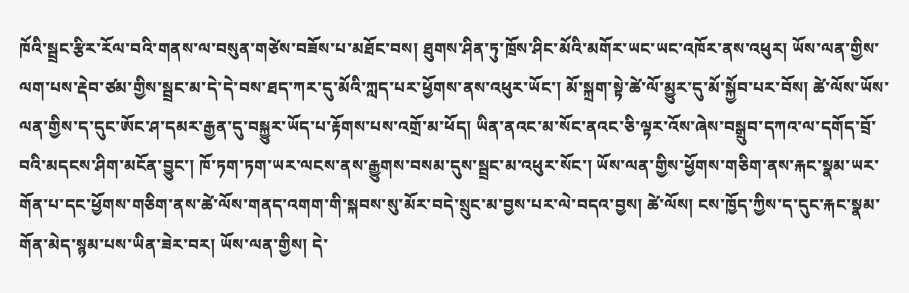ཁོའི་སྦྲང་རྩིར་རོལ་བའི་གནས་ལ་བསུན་གཙེས་བཟོས་པ་མཐོང་བས། ཐུགས་ཤིན་ཏུ་ཁྲོས་ཤིང་མོའི་མགོར་ཡང་ཡང་འཁོར་ནས་འཕུར། ཡོས་ལན་གྱིས་ལག་པས་རྡེབ་ཙམ་གྱིས་སྦྲང་མ་དེ་དེ་བས་ཐད་ཀར་དུ་མོའི་ཀླད་པར་ཕྱོགས་ནས་འཕུར་ཡོང་། མོ་སྐྲག་སྟེ་ཚེ་ལོ་མྱུར་དུ་མོ་སྐྱོབ་པར་བོས། ཚེ་ལོས་ཡོས་ལན་གྱིས་ད་དུང་ཨོང་ཤ་དམར་རྒྱན་དུ་བསྐྱུར་ཡོད་པ་རྟོགས་པས་འགྲོ་མ་ཕོད། ཡིན་ནའང་མ་སོང་ནའང་ཅི་ལྟར་འོས་ཞེས་བསྒྲུབ་དཀའ་ལ་དགོད་བྲོ་བའི་མདངས་ཤིག་མངོན་བྱུང་། ཁོ་ཏག་ཏག་ཡར་ལངས་ནས་རྒྱུགས་བསམ་དུས་སྦྲང་མ་འཕུར་སོང་། ཡོས་ལན་གྱིས་ཕྱོགས་གཅིག་ནས་རྐང་སྣམ་ཡར་གོན་པ་དང་ཕྱོགས་གཅིག་ནས་ཚེ་ལོས་གནད་འགག་གི་སྐབས་སུ་མོར་བདེ་སྲུང་མ་བྱས་པར་ལེ་བདའ་བྱས། ཚེ་ལོས། ངས་ཁྱོད་ཀྱིས་ད་དུང་རྐང་སྣམ་གོན་མེད་སྙམ་པས་ཡིན་ཟེར་བར། ཡོས་ལན་གྱིས། དེ་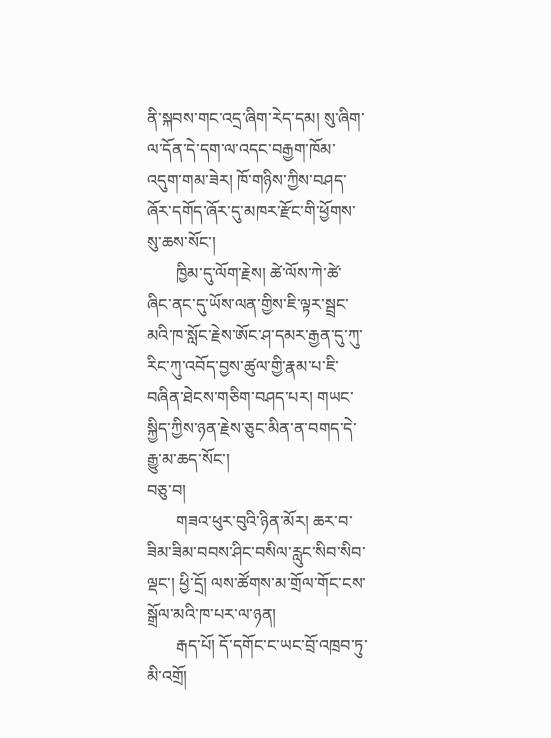ནི་སྐབས་གང་འདྲ་ཞིག་རེད་དམ། སུ་ཞིག་ལ་དོན་དེ་དག་ལ་འདང་བརྒྱག་ཁོམ་འདུག་གམ་ཟེར། ཁོ་གཉིས་ཀྱིས་བཤད་ཞོར་དགོད་ཞོར་དུ་མཁར་རྫོང་གི་ཕྱོགས་སུ་ཆས་སོང་།
       ཁྱིམ་དུ་ལོག་རྗེས། ཚེ་ལོས་ཀེ་ཚེ་ཞིང་ནང་དུ་ཡོས་ལན་གྱིས་ཇི་ལྟར་སྦྲང་མའི་ཁ་སློང་རྗེས་ཨོང་ཤ་དམར་རྒྱན་དུ་ཀུ་རིང་ཀུ་འབོད་བྱས་ཚུལ་གྱི་རྣམ་པ་ཇི་བཞིན་ཐེངས་གཅིག་བཤད་པར། གཡང་སྐྱིད་ཀྱིས་ཉན་རྗེས་ཅུང་མིན་ན་བགད་དེ་རྒྱུ་མ་ཆད་སོང་།
བཅུ་བ།
       གཟའ་ཕུར་བུའི་ཉིན་མོར། ཆར་བ་ཟིམ་ཟིམ་བབས་ཤིང་བསིལ་རླུང་སིབ་སིབ་ལྡང་། ཕྱི་དྲོ། ལས་ཚོགས་མ་གྲོལ་གོང་ངས་སྒྲོལ་མའི་ཁ་པར་ལ་ཉན།
       རྒད་པོ། དོ་དགོང་ང་ཡང་བྲོ་འཁྲབ་ཏུ་མི་འགྲོ།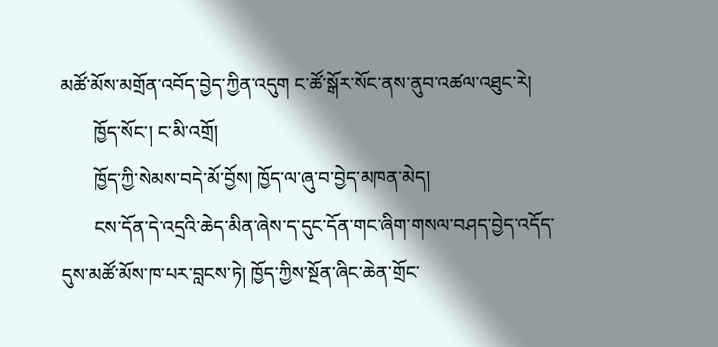མཚོ་མོས་མགྲོན་འབོད་བྱེད་ཀྱིན་འདུག ང་ཚོ་སྒོར་སོང་ནས་ནུབ་འཚལ་འཐུང་རེ།
       ཁྱོད་སོང་། ང་མི་འགྲོ།
       ཁྱོད་ཀྱི་སེམས་བདེ་མོ་བྱོས། ཁྱོད་ལ་ཞུ་བ་བྱེད་མཁན་མེད།
       ངས་དོན་དེ་འདྲའི་ཆེད་མིན་ཞེས་ད་དུང་དོན་གང་ཞིག་གསལ་བཤད་བྱེད་འདོད་དུས་མཚོ་མོས་ཁ་པར་བླངས་ཏེ། ཁྱོད་ཀྱིས་སྔོན་ཞིང་ཆེན་གྲོང་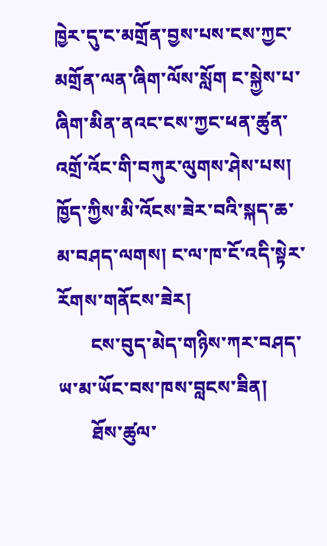ཁྱེར་དུ་ང་མགྲོན་བྱས་པས་ངས་ཀྱང་མགྲོན་ལན་ཞིག་ལོས་སློག ང་སྐྱེས་པ་ཞིག་མིན་ནའང་ངས་ཀྱང་ཕན་ཚུན་འགྲོ་འོང་གི་བཀུར་ལུགས་ཤེས་པས། ཁྱོད་ཀྱིས་མི་འོངས་ཟེར་བའི་སྐད་ཆ་མ་བཤད་ལགས། ང་ལ་ཁ་ངོ་འདི་སྟེར་རོགས་གནོངས་ཟེར།
       ངས་བུད་མེད་གཉིས་ཀར་བཤད་ཡ་མ་ཡོང་བས་ཁས་བླངས་ཟིན།
       ཐོས་ཚུལ་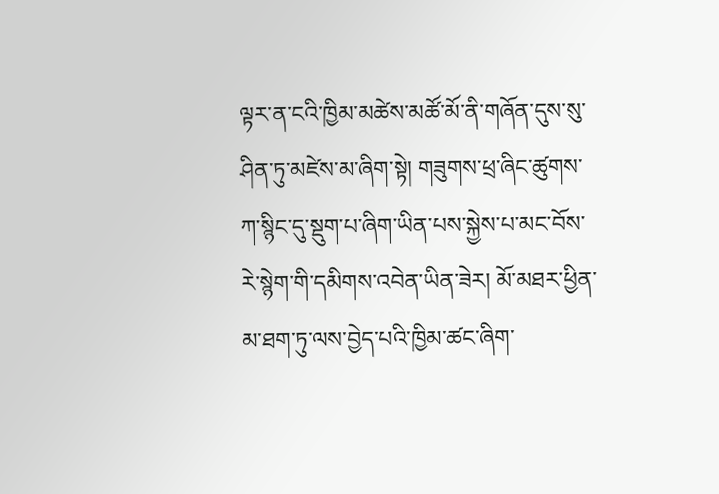ལྟར་ན་ངའི་ཁྱིམ་མཚེས་མཚོ་མོ་ནི་གཞོན་དུས་སུ་ཤིན་ཏུ་མཛེས་མ་ཞིག་སྟེ། གཟུགས་ཕྲ་ཞིང་ཚུགས་ཀ་སྙིང་དུ་སྡུག་པ་ཞིག་ཡིན་པས་སྐྱེས་པ་མང་བོས་རེ་སྙེག་གི་དམིགས་འབེན་ཡིན་ཟེར། མོ་མཐར་ཕྱིན་མ་ཐག་ཏུ་ལས་བྱེད་པའི་ཁྱིམ་ཚང་ཞིག་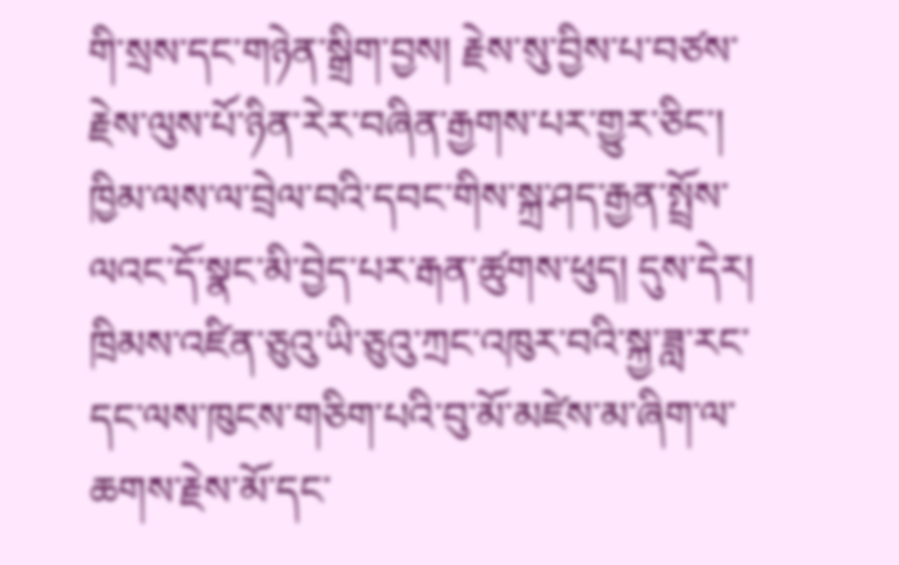གི་སྲས་དང་གཉེན་སྒྲིག་བྱས། རྗེས་སུ་བྱིས་པ་བཙས་རྗེས་ལུས་པོ་ཉིན་རེར་བཞིན་རྒྱགས་པར་གྱུར་ཅིང་། ཁྱིམ་ལས་ལ་བྲེལ་བའི་དབང་གིས་སྐྲ་ཤད་རྒྱན་སྤྲོས་ལའང་དོ་སྣང་མི་བྱེད་པར་རྒན་ཚུགས་ཕུད། དུས་དེར། ཁྲིམས་འཛིན་ཅུའུ་ཡི་ཅུའུ་ཀྲང་འཁུར་བའི་སྐྱ་ཟླ་རང་དང་ལས་ཁུངས་གཅིག་པའི་བུ་མོ་མཛེས་མ་ཞིག་ལ་ཆགས་རྗེས་མོ་དང་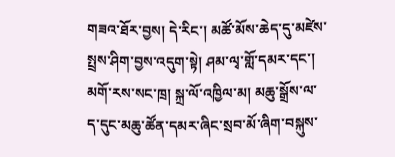གཟའ་ཐོར་བྱས། དེ་རིང་། མཚོ་མོས་ཆེད་དུ་མཛེས་སྤྲས་ཤིག་བྱས་འདུག་སྟེ། ཤམ་ལྭ་གློ་དམར་དང་། མགོ་རས་སང་ཁྲ། སྐྲ་ལོ་འཁྱིལ་མ། མཆུ་སྒྲོས་ལ་ད་དུང་མཆུ་ཚོན་དམར་ཞིང་སྲབ་མོ་ཞིག་བསྐུས་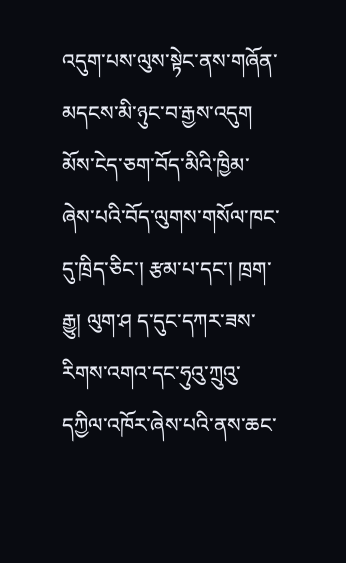འདུག་པས་ལུས་སྟེང་ནས་གཞོན་མདངས་མི་ཉུང་བ་རྒྱས་འདུག མོས་ངེད་ཅག་བོད་མིའི་ཁྱིམ་ཞེས་པའི་བོད་ལུགས་གསོལ་ཁང་དུ་ཁྲིད་ཅིང་། རྩམ་པ་དང་། ཁྲག་རྒྱུ། ལུག་ཤ ད་དུང་དཀར་ཟས་རིགས་འགའ་དང་ཧུའུ་ཀྲུའུ་དཀྱིལ་འཁོར་ཞེས་པའི་ནས་ཆང་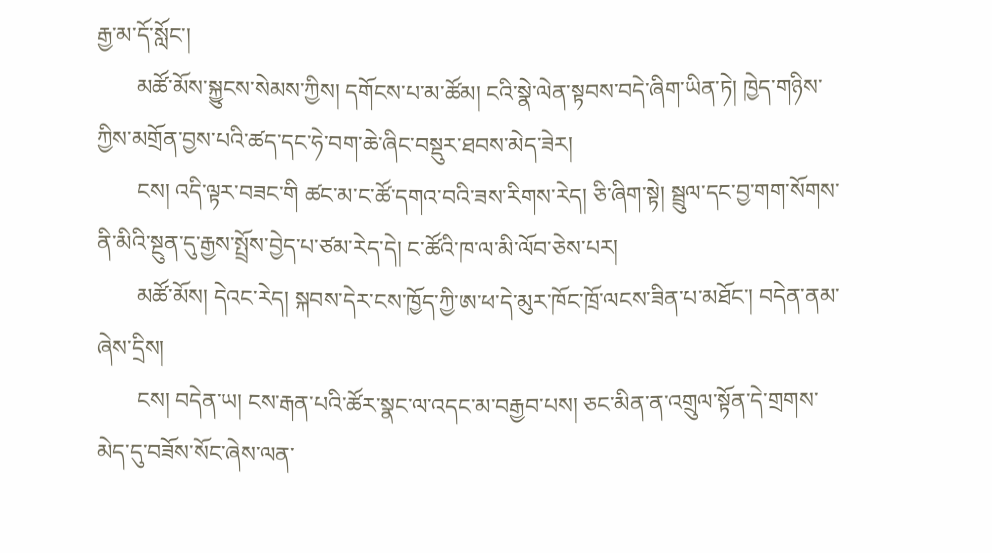རྒྱ་མ་དོ་སློང་།
       མཚོ་མོས་སྐྱུངས་སེམས་ཀྱིས། དགོངས་པ་མ་ཚོམ། ངའི་སྣེ་ལེན་སྟབས་བདེ་ཞིག་ཡིན་ཏེ། ཁྱེད་གཉིས་ཀྱིས་མགྲོན་བྱས་པའི་ཚད་དང་ཧེ་བག་ཆེ་ཞིང་བསྡུར་ཐབས་མེད་ཟེར།
       ངས། འདི་ལྟར་བཟང་གི ཚང་མ་ང་ཚོ་དགའ་བའི་ཟས་རིགས་རེད། ཅི་ཞིག་སྟེ། སྦྲུལ་དང་བྱ་གག་སོགས་ནི་མིའི་སྔུན་དུ་རྒྱས་སྤྲོས་བྱེད་པ་ཙམ་རེད་དེ། ང་ཚོའི་ཁ་ལ་མི་ལོབ་ཅེས་པར།
       མཚོ་མོས། དེའང་རེད། སྐབས་དེར་ངས་ཁྱོད་ཀྱི་ཨ་ཕ་དེ་མུར་ཁོང་ཁྲོ་ལངས་ཟིན་པ་མཐོང་། བདེན་ནམ་ཞེས་དྲིས།
       ངས། བདེན་ཡ། ངས་རྒན་པའི་ཚོར་སྣང་ལ་འདང་མ་བརྒྱབ་པས། ཅང་མིན་ན་འགྲུལ་སྟོན་དེ་གྲགས་མེད་དུ་བཟོས་སོང་ཞེས་ལན་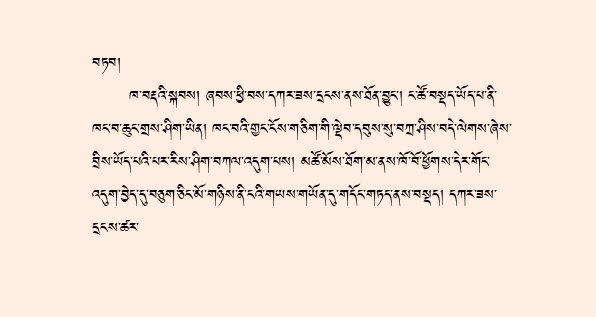བཏབ།
       ཁ་བརྡའི་སྐབས། ཞབས་ཕྱི་བས་དཀར་ཟས་དྲངས་ནས་ཐོན་བྱུང་། ང་ཚོ་བསྡད་ཡོད་པ་ནི་ཁང་བ་ཆུང་གྲས་ཤིག་ཡིན། ཁང་བའི་གྱང་ངོས་གཅིག་གི་ལྡེབ་དབུས་སུ་བཀྲ་ཤིས་བདེ་ལེགས་ཞེས་བྲིས་ཡོད་པའི་པར་རིས་ཤིག་བཀལ་འདུག་པས། མཚོ་མོས་ཐོག་མ་ནས་ཁོ་བོ་ཕྱོགས་དེར་གོང་འདུག་བྱེད་དུ་བཅུག་ཅིང་མོ་གཉིས་ནི་ངའི་གཡས་གཡོན་དུ་གདོང་གཏད་ནས་བསྡད། དཀར་ཟས་དྲངས་ཚར་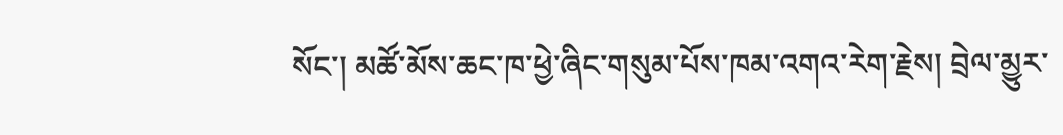སོང་། མཚོ་མོས་ཆང་ཁ་ཕྱེ་ཞིང་གསུམ་པོས་ཁམ་འགའ་རེག་རྗེས། བྲེལ་མྱུར་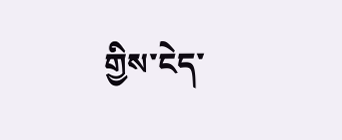གྱིས་ངེད་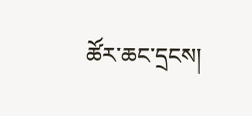ཚོར་ཆང་དྲངས།